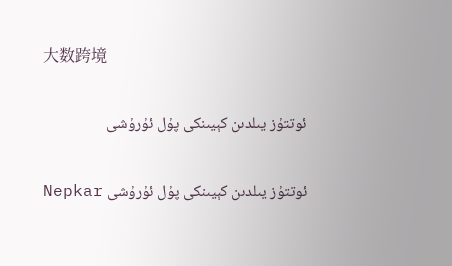大数跨境

ئوتتۇز يىلدىن كېيىنكى پۇل ئۇرۇشى

ئوتتۇز يىلدىن كېيىنكى پۇل ئۇرۇشى Nepkar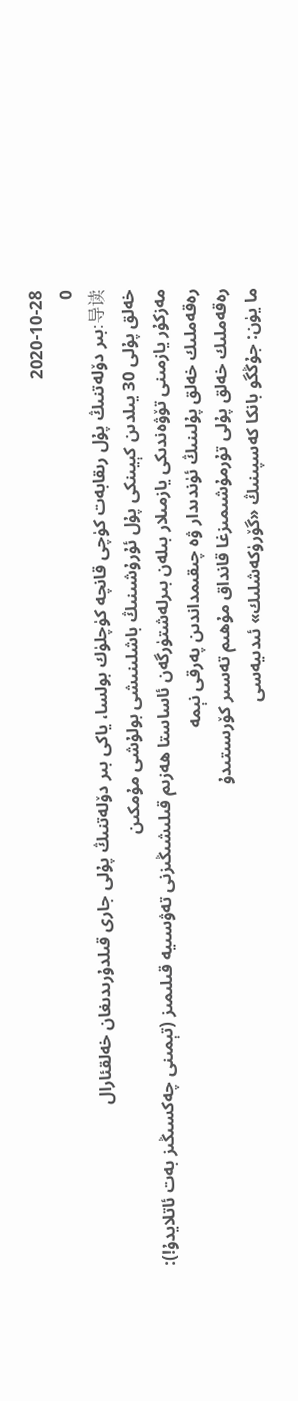2020-10-28
0
导读:بىر دۆلەتنىڭ پۇل رىقابەت كۈچى قانچە كۈچلۈك بولسا، ياكى بىر دۆلەتنىڭ پۇلى جارى قىلدۇرىدىغان خەلقئارال
خەلق پۇلى 30 يىلدىن كېيىنكى پۇل ئۇرۇشىنىڭ باشلىنىشى بولۇشى مۇمكىن
مەزكۇر يازمىنى تۆۋەندىكى يازمىلار بىلەن بىرلەشتۈرگەن ئاساستا ھەزىم قىلىشىڭىزنى تەۋسىيە قىلىمىز (تېمىنى چەكسىڭىز بەت ئاتلايدۇ!):
رەقەملىك خەلق پۇلىنىڭ ئۈندىدار ۋە چىقىمداندىن پەرقى نېمە
رەقەملىك خەلق پۇلى تۇرمۇشىمىزغا قانداق مۇھىم تەسىر كۆرسىتىدۇ
ما يۈن: جۇڭگو بانكا كەسپىنىڭ «گۆرۈكەشلىك» ئىدىيەسى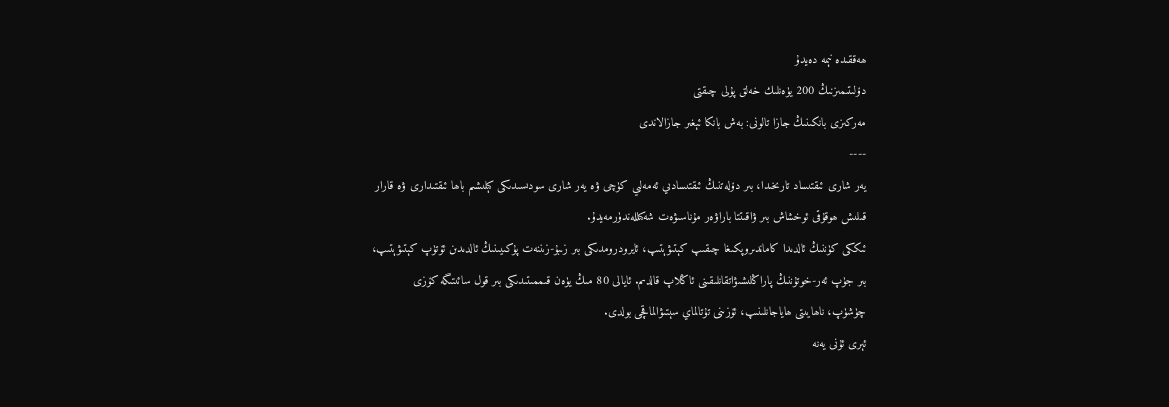ھەققىدە نېمە دەيدۇ
دۆلىتىمىزنىڭ 200 يۈەنلىك خەلق پۇلى چىقتى
مەركىزى بانكىنىڭ جازا تالونى: بەش بانكا ئېغىر جازالاندى
----
يەر شارى ئىقتىساد تارىخىدا، بىر دۆلەتنىڭ ئىقتىسادىي ئەمەلىي كۈچى ۋە يەر شارى سودىسىدىكى كېلىشىم باھا ئىقتىدارى ۋە قارار قىلىش ھوقۇقى ئوخشاش بىر ۋاقىتتا باراۋەر مۇناسىۋەت شەكىللەندۈرمەيدۇ.
ئىككى كۈننىڭ ئالدىدا كاماندىروپكىغا چىقىپ كېتىۋېتىپ، ئايرودرومدىكى بىر زىبۇ-زىننەت پۇكىيىنىڭ ئالدىدىن ئۆتۈپ كېتىۋېتىپ، بىر جۈپ ئەر-خوتۇننىڭ پاراڭلىشىۋاتقانلىقىنى ئاڭلاپ قالدىم. ئايالى 80 مىڭ يۈەن قىممىتىدىكى بىر قول سائىتىگە كۆزى چۈشۈپ، ناھايىتى ھاياجانلىنىپ، ئۆزىنى تۇتالماي سېتىۋالماقچى بولدى.
ئېرى ئۇنى يەنە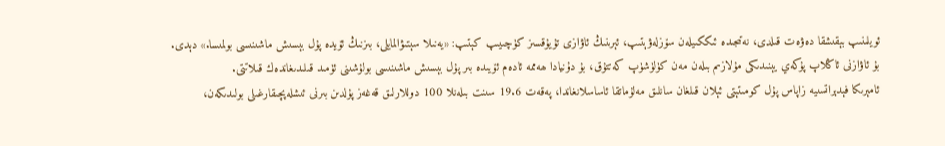ئويلىنىپ بېقىشقا دەۋەت قىلدى، نەتىجىدە ئىككىيلەن سۆزلەۋېتىپ، ئېرىنىڭ ئاۋازى تۇيۇقسىز كۈچىيىپ كېتىپ: «يەنىلا سېتىۋالمايلى، بىزنىڭ ئۆيدە پۇل بېسىش ماشىنىسى بولمىسا.» دېدى.
بۇ ئاۋازنى ئاڭلاپ پۇكەي يېنىدىكى مۇلازىم بىلەن مەن كۈلۈشۈپ كەتتۇق، بۇ دۇنيادا ھەممە ئادەم ئۆيىدە بىر پۇل بېسىش ماشىنىسى بولۇشىنى ئۈمىد قىلىدىغاندەك قىلاتتى.
ئامېرىكا فېدېراتسىيە زاپاس پۇل كومىتېتى ئېلان قىلغان سانلىق مەلۇماتقا ئاساسلانغاندا، پەقەت 19.6 سىنت بىلەنلا 100 دوللارلىق قەغەز پۇلدىن بىرنى ئىشلەپچىقارغىلى بولىدىكەن،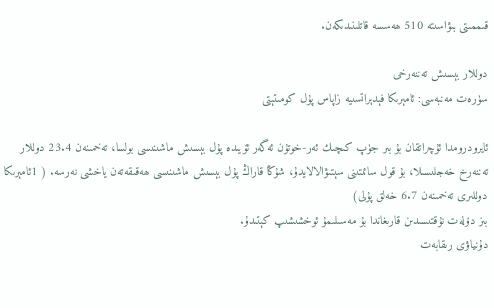قىممىتى بىۋاسىتە 510 ھەسسە قاتلىنىدىكەن.

دوللار بېسىش تەننەرخى
سۈرەت مەنبەسى: ئامېرىكا فېدېراتسىيە زاپاس پۇل كومىتېتى

ئايرودرومدا ئۇچراتقان بۇ بىر جۈپ كىچىك ئەر-خوتۇن ئەگەر ئۆيىدە پۇل بېسىش ماشىنىسى بولسا، تەخمىنەن 23.4 دوللار تەننەرخ خەجلىسىلا، بۇ قول سائىتىنى سېتىۋالالايدۇ، شۇڭا قاراڭ پۇل بېسىش ماشىنىسى ھەقىقەتەن ياخشى نەرسە. ( 1ئامېرىكا دوللىرى تەخمىنەن 6.7 خەلق پۇلى)
بىز دۆلەت نۇقتىسىدىن قارىغاندا بۇ مەسىلىمۇ ئوخشىشىپ كېتىدۇ.
دۇنياۋى رىقابەت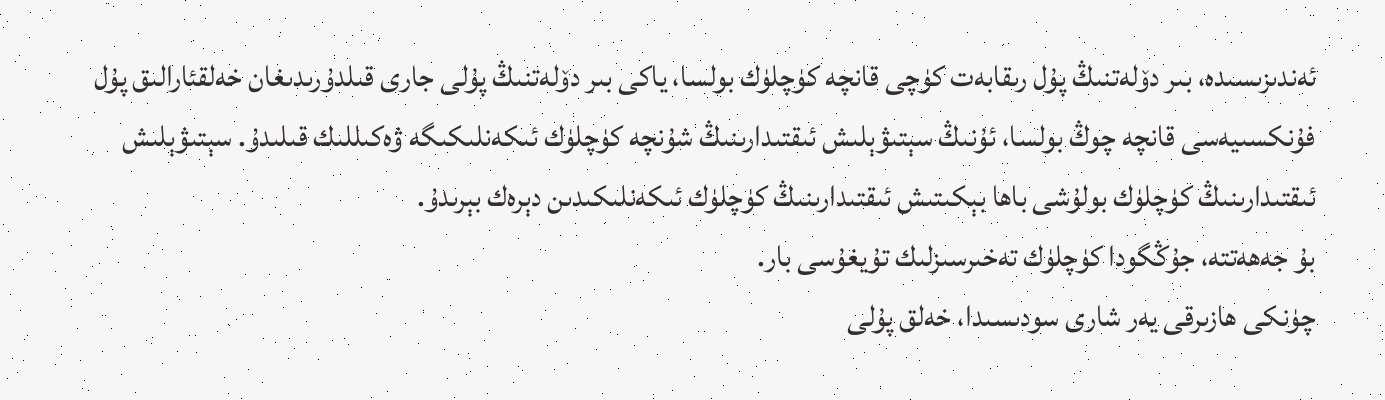ئەندىزىسىدە، بىر دۆلەتنىڭ پۇل رىقابەت كۈچى قانچە كۈچلۈك بولسا، ياكى بىر دۆلەتنىڭ پۇلى جارى قىلدۇرىدىغان خەلقئارالىق پۇل فۇنكسىيەسى قانچە چوڭ بولسا، ئۇنىڭ سېتىۋېلىش ئىقتىدارىنىڭ شۇنچە كۈچلۈك ئىكەنلىكىگە ۋەكىللىك قىلىدۇ. سېتىۋېلىش ئىقتىدارىنىڭ كۈچلۈك بولۇشى باھا بېكىتىش ئىقتىدارىنىڭ كۈچلۈك ئىكەنلىكىدىن دېرەك بېرىدۇ.
بۇ جەھەتتە، جۇڭگودا كۈچلۈك تەخىرسىزلىك تۇيغۇسى بار.
چۈنكى ھازىرقى يەر شارى سودىسىدا، خەلق پۇلى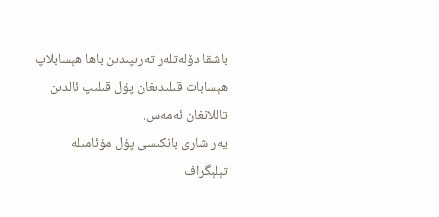باشقا دۆلەتلەر تەرىپىدىن باھا ھېسابلاپ ھېسابات قىلىدىغان پۇل قىلىپ ئالدىن تاللانغان ئەمەس.
يەر شارى بانكىسى پۇل مۇئامىلە تېلېگراف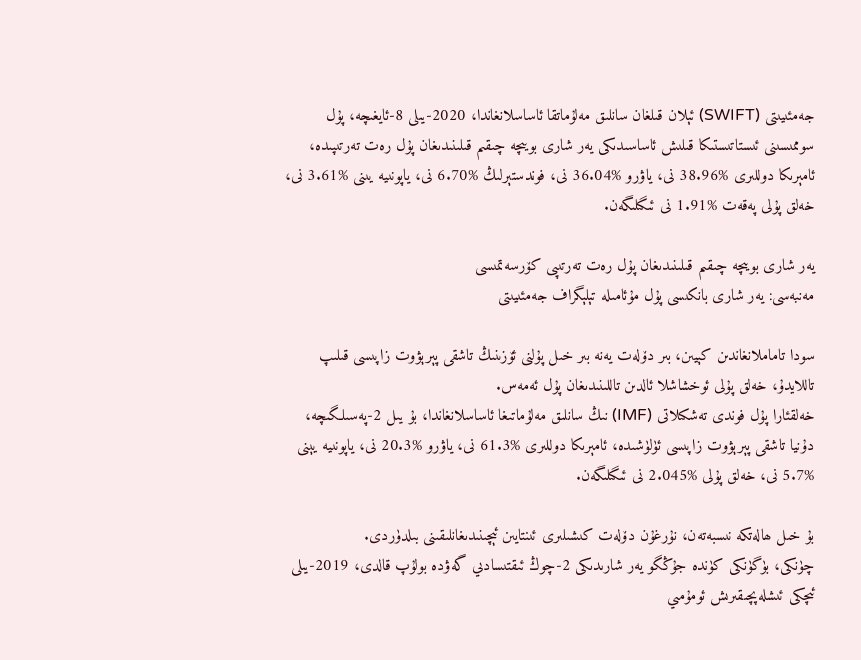جەمئىيىتى (SWIFT) ئېلان قىلغان سانلىق مەلۇماتقا ئاساسلانغاندا، 2020-يىلى 8-ئايغىچە، پۇل سوممىسىنى ئىستاتىستىكا قىلىش ئاساسىدىكى يەر شارى بويىچە چىقىم قىلىنىدىغان پۇل رەت تەرتىپىدە، ئامېرىكا دوللىرى %38.96 نى، ياۋرو %36.04 نى، فوندستېرلىڭ %6.70 نى، ياپونىيە يىنى %3.61 نى، خەلق پۇلى پەقەت %1.91 نى ئىگىلىگەن.

يەر شارى بويىچە چىقىم قىلىنىدىغان پۇل رەت تەرتىپى كۆرسەتمىسى
مەنبەسى: يەر شارى بانكىسى پۇل مۇئامىلە تېلېگراف جەمئىيىتى

سودا تاماملانغاندىن كېيىن، بىر دۆلەت يەنە بىر خىل پۇلنى ئۆزىنىڭ تاشقى پېرېۋوت زاپىسى قىلىپ تاللايدۇ، خەلق پۇلى ئوخشاشلا ئالدىن تاللىنىدىغان پۇل ئەمەس.
خەلقئارا پۇل فوندى تەشكىلاتى (IMF) نىڭ سانلىق مەلۇماتىغا ئاساسلانغاندا، بۇ يىل 2-پەسىلگىچە، دۇنيا تاشقى پېرېۋوت زاپىسى ئۈلۈشىدە، ئامېرىكا دوللىرى %61.3 نى، ياۋرو %20.3 نى، ياپونىيە يېنى %5.7 نى، خەلق پۇلى %2.045 نى ئىگىلىگەن.

بۇ خىل ھالەتكە نىسبەتەن، نۇرغۇن دۆلەت كىشىلىرى ئىنتايىن ئېچىنىدىغانلىقىنى بىلدۈردى.
چۈنكى، بۈگۈنكى كۈندە جۇڭگو يەر شارىدىكى 2-چوڭ ئىقتىسادىي گەۋدە بولۇپ قالدى، 2019-يىلى ئىچكى ئىشلەپچىقىرىش ئومۇمىي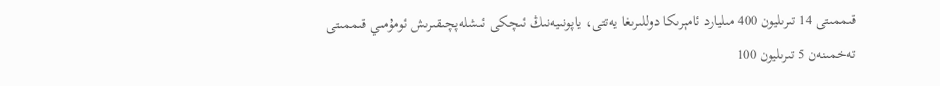قىممىتى 14 تىرىليون 400 مىليارد ئامېرىكا دوللىرىغا يەتتى، ياپونىيەنىڭ ئىچكى ئىشلەپچىقىرىش ئومۇمىي قىممىتى تەخمىنەن 5 تىرىليون 100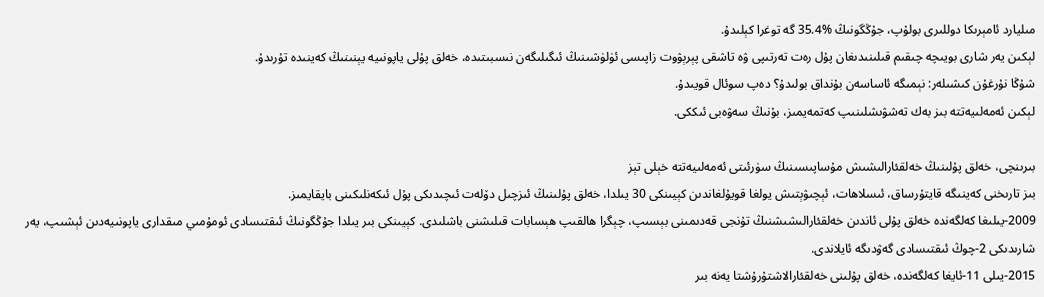مىليارد ئامېرىكا دوللىرى بولۇپ، جۇڭگونىڭ %35.4 گە توغرا كېلىدۇ.
لېكىن يەر شارى بويىچە چىقىم قىلىنىدىغان پۇل رەت تەرتىپى ۋە تاشقى پېرېۋوت زاپىسى ئۈلۈشىنىڭ ئىگىلىگەن نىسبىتىدە، خەلق پۇلى ياپونىيە يېنىنىڭ كەينىدە تۇرىدۇ.
شۇڭا نۇرغۇن كىشىلەر: نېمىگە ئاساسەن بۇنداق بولىدۇ؟ دەپ سوئال قويىدۇ.
لېكىن ئەمەلىيەتتە بىز بەك تەشۋىشلىنىپ كەتمەيمىز، بۇنىڭ سەۋەبى ئىككى.

بىرىنچى، خەلق پۇلىنىڭ خەلقئارالىشىش مۇساپىسىنىڭ سۈرئىتى ئەمەلىيەتتە خېلى تېز
بىز تارىخنى كەينىگە قايتۇرساق، ئىسلاھات، ئېچىۋېتىش يولغا قويۇلغاندىن كېيىنكى 30 يىلدا، خەلق پۇلىنىڭ ئىزچىل دۆلەت ئىچىدىكى پۇل ئىكەنلىكىنى بايقايمىز.
2009-يىلىغا كەلگەندە خەلق پۇلى ئاندىن خەلقئارالىشىشنىڭ تۇنجى قەدىمىنى بېسىپ، چېگرا ھالقىپ ھېسابات قىلىشنى باشلىدى. كېيىنكى بىر يىلدا جۇڭگونىڭ ئىقتىسادى ئومۇمىي مىقدارى ياپونىيەدىن ئېشىپ، يەر شارىدىكى 2-چوڭ ئىقتىسادى گەۋدىگە ئايلاندى.
2015-يىلى 11-ئايغا كەلگەندە، خەلق پۇلىنى خەلقئارالاشتۇرۇشتا يەنە بىر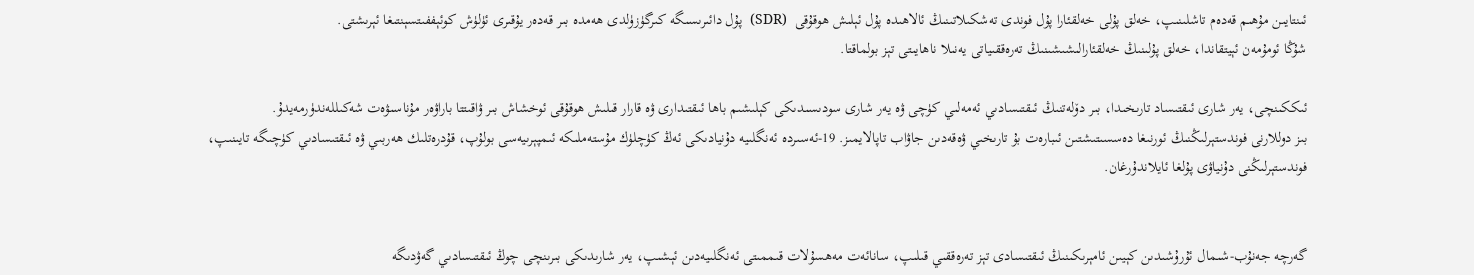ئىنتايىن مۇھىم قەدەم تاشلىنىپ، خەلق پۇلى خەلقئارا پۇل فوندى تەشكىلاتىنىڭ ئالاھىدە پۇل ئېلىش ھوقۇقى  (SDR)  پۇل دائىرىسىگە كىرگۈزۈلدى ھەمدە بىر قەدەر يۇقىرى ئۈلۈش كوئېففىتسېنتىغا ئېرىشتى.
شۇڭا ئومۇمەن ئېيتقاندا، خەلق پۇلىنىڭ خەلقئارالىشىشىنىڭ تەرەققىياتى يەنىلا ناھايىتى تېز بولماقتا.

ئىككىنچى، يەر شارى ئىقتىساد تارىخىدا، بىر دۆلەتنىڭ ئىقتىسادىي ئەمەلىي كۈچى ۋە يەر شارى سودىسىدىكى كېلىشىم باھا ئىقتىدارى ۋە قارار قىلىش ھوقۇقى ئوخشاش بىر ۋاقىتتا باراۋەر مۇناسىۋەت شەكىللەندۈرمەيدۇ.
بىز دوللارنى فوندستېرلىڭنىڭ ئورنىغا دەسسىتىشتىن ئىبارەت بۇ تارىخىي ۋەقەدىن جاۋاب تاپالايمىز. 19-ئەسىردە ئەنگلىيە دۇنيادىكى ئەڭ كۈچلۈك مۇستەملىكە ئىمپېرىيەسى بولۇپ، قۇدرەتلىك ھەربىي ۋە ئىقتىسادىي كۈچىگە تايىنىپ، فوندستېرلىڭنى دۇنياۋى پۇلغا ئايلاندۇرغان.


گەرچە جەنۇب-شىمال ئۇرۇشىدىن كېيىن ئامېرىكىنىڭ ئىقتىسادى تېز تەرەققىي قىلىپ، سانائەت مەھسۇلات قىممىتى ئەنگلىيەدىن ئېشىپ، يەر شارىدىكى بىرىنچى چوڭ ئىقتىسادىي گەۋدىگە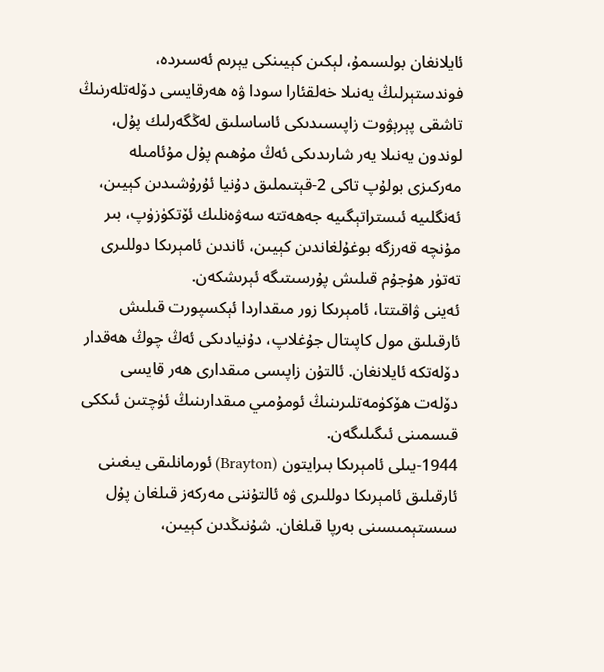ئايلانغان بولسىمۇ، لېكىن كېيىنكى يېرىم ئەسىردە، فوندستېرلىڭ يەنىلا خەلقئارا سودا ۋە ھەرقايسى دۆلەتلەرنىڭ تاشقى پېرېۋوت زاپىسىدىكى ئاساسلىق لەڭگەرلىك پۇل، لوندون يەنىلا يەر شارىدىكى ئەڭ مۇھىم پۇل مۇئامىلە مەركىزى بولۇپ تاكى 2-قېتىملىق دۇنيا ئۇرۇشىدىن كېيىن، ئەنگلىيە ئىستراتېگىيە جەھەتتە سەۋەنلىك ئۆتكۈزۈپ، بىر مۇنچە قەرزگە بوغۇلغاندىن كېيىن، ئاندىن ئامېرىكا دوللىرى تەتۈر ھۇجۇم قىلىش پۇرسىتىگە ئېرىشكەن.
ئەينى ۋاقىتتا، ئامېرىكا زور مىقداردا ئېكسپورت قىلىش ئارقىلىق مول كاپىتال جۇغلاپ، دۇنيادىكى ئەڭ چوڭ ھەقدار دۆلەتكە ئايلانغان. ئالتۇن زاپىسى مىقدارى ھەر قايسى دۆلەت ھۆكۈمەتلىرىنىڭ ئومۇمىي مىقدارىنىڭ ئۈچتىن ئىككى قىسمىنى ئىگىلىگەن.
1944-يىلى ئامېرىكا بىرايتون (Brayton) ئورمانلىقى يىغىنى ئارقىلىق ئامېرىكا دوللىرى ۋە ئالتۇننى مەركەز قىلغان پۇل سىستېمىسىنى بەرپا قىلغان. شۇنىڭدىن كېيىن،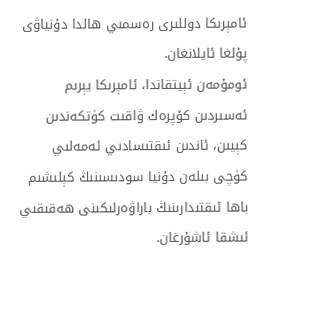ئامېرىكا دوللىرى رەسمىي ھالدا دۇنياۋى پۇلغا ئايلانغان.
ئومۇمەن ئېيتقاندا، ئامېرىكا يېرىم ئەسىردىن كۆپرەك ۋاقىت كۈتكەندىن كېيىن، ئاندىن ئىقتىسادىي ئەمەلىي كۈچى بىلەن دۇنيا سودىسىنىڭ كېلىشىم باھا ئىقتىدارىنىڭ باراۋەرلىكىنى ھەقىقىي ئىشقا ئاشۇرغان.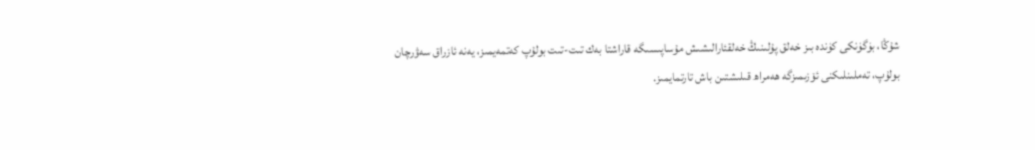شۇڭا، بۈگۈنكى كۈندە بىز خەلق پۇلىنىڭ خەلقئارالىشىش مۇساپىسىگە قاراشتا بەك تىت-تىت بولۇپ كەتمەيمىز، يەنە ئازراق سەۋرچان بولۇپ، تەملىنلىكنى ئۆزىمىزگە ھەمراھ قىلىشتىن باش تارتمايمىز.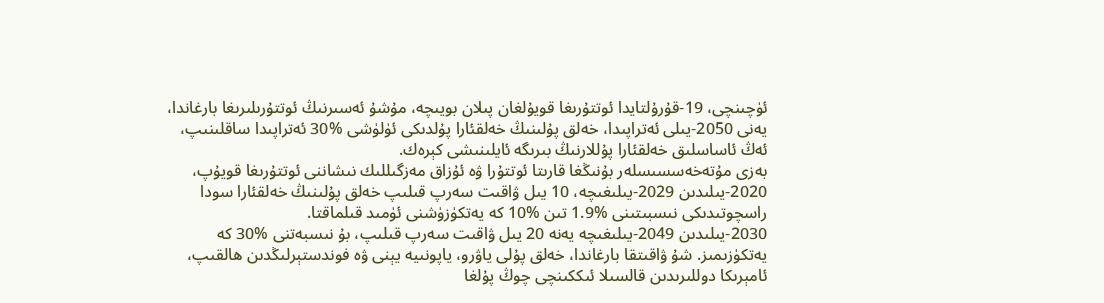ئۈچىنچى، 19-قۇرۇلتايدا ئوتتۇرىغا قويۇلغان پىلان بويىچە، مۇشۇ ئەسىرنىڭ ئوتتۇرىلىرىغا بارغاندا، يەنى 2050-يىلى ئەتراپىدا، خەلق پۇلىنىڭ خەلقئارا پۇلدىكى ئۈلۈشى %30 ئەتراپىدا ساقلىنىپ، ئەڭ ئاساسلىق خەلقئارا پۇللارنىڭ بىرىگە ئايلىنىشى كېرەك.
بەزى مۇتەخەسسىسلەر بۇنىڭغا قارىتا ئوتتۇرا ۋە ئۇزاق مەزگىللىك نىشاننى ئوتتۇرىغا قويۇپ، 2020-يىلىدىن 2029-يىلىغىچە، 10 يىل ۋاقىت سەرپ قىلىپ خەلق پۇلىنىڭ خەلقئارا سودا راسچوتىدىكى نىسبىتىنى %1.9 تىن %10 كە يەتكۈزۈشنى ئۈمىد قىلماقتا.
2030-يىلىدىن 2049-يىلىغىچە يەنە 20 يىل ۋاقىت سەرپ قىلىپ، بۇ نىسبەتنى %30 كە يەتكۈزىمىز. شۇ ۋاقىتقا بارغاندا، خەلق پۇلى ياۋرو، ياپونىيە يېنى ۋە فوندستېرلىڭدىن ھالقىپ، ئامېرىكا دوللىرىدىن قالسىلا ئىككىنچى چوڭ پۇلغا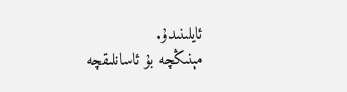ئايلىنىدۇ.
مېنىڭچە بۇ ئاسانلىقچە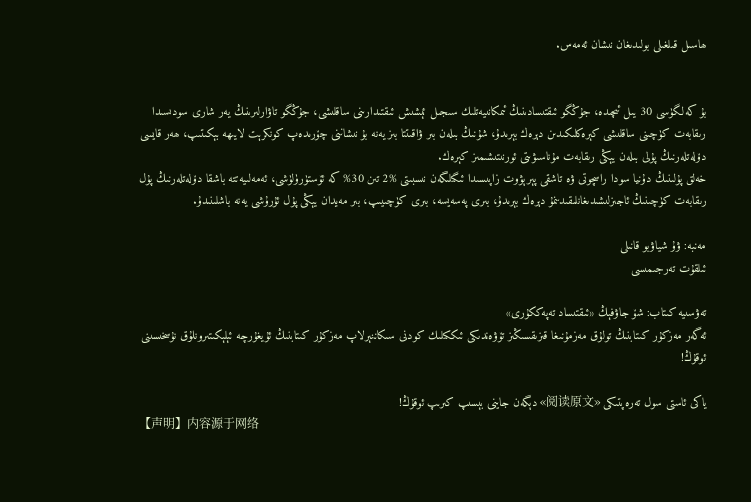ھاسىل قىلغىلى بولىدىغان نىشان ئەمەس.


بۇ كەلگۈسى 30 يىل ئىچىدە، جۇڭگو ئىقتىسادىنىڭ ئىمكانىيەتلىك سىجىل ئېشىش ئىقتىدارىنى ساقلىشى، جۇڭگو تاۋارلىرىنىڭ يەر شارى سودىسىدا رىقابەت كۈچىنى ساقلىشى كېرەكلىكىدىن دېرەك بېرىدۇ، شۇنىڭ بىلەن بىر ۋاقىتتا بىز يەنە بۇ نىشاننى چۆرىدەپ كونكرېت لايىھە بېكىتىپ، ھەر قايسى دۆلەتلەرنىڭ پۇلى بىلەن يېڭى رىقابەت مۇناسىۋىتى ئورنىتىشىمىز كېرەك.
خەلق پۇلىنىڭ دۇنيا سودا راسچوتى ۋە تاشقى پېرېۋوت زاپىسىدا ئىگىلىگەن نىسبىتى %2 تىن 30% كە ئۆستۈرۈلۈشى، ئەمەلىيەتتە باشقا دۆلەتلەرنىڭ پۇل رىقابەت كۈچىنىڭ ئاجىزلىشىدىغانلىقىدىنمۇ دېرەك بېرىدۇ، بىرى پەسەيسە، بىرى كۈچىيىپ، بىر مەيدان يېڭى پۇل ئۇرۇشى يەنە باشلىنىدۇ.

مەنبە: ۋۇ شياۋبو قانىلى
ئىلقۇت تەرجىمىسى

تەۋسىيە كىتاب: شۆ جاۋفېڭ «ئىقتىساد تەپەككۇرى»
ئەگەر مەزكۇر كىتابنىڭ تولۇق مەزمۇنىغا قىزىقسىڭىز تۆۋەندىكى ئىككىلىك كودنى سىكاننېرلاپ مەزكۇر كىتابنىڭ ئۇيغۇرچە ئېلېكىتىرونلۇق نۇسخىسىنى ئوقۇڭ!

ياكى ئاستى سول تەرەپتىكى «阅读原文» دېگەن جاينى بېسىپ كىرىپ ئوقۇڭ!
【声明】内容源于网络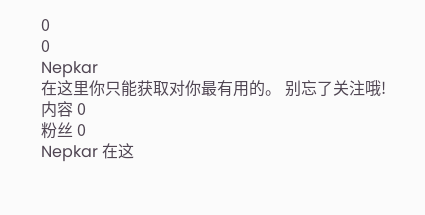0
0
Nepkar
在这里你只能获取对你最有用的。 别忘了关注哦!
内容 0
粉丝 0
Nepkar 在这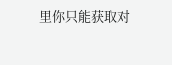里你只能获取对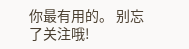你最有用的。 别忘了关注哦!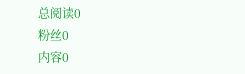总阅读0
粉丝0
内容0